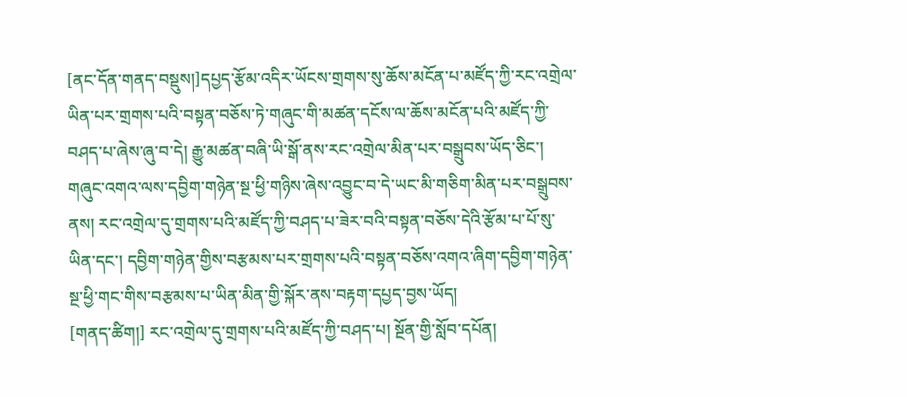[ནང་དོན་གནད་བསྡུས།]དཔྱད་རྩོམ་འདིར་ཡོངས་གྲགས་སུ་ཆོས་མངོན་པ་མཛོད་ཀྱི་རང་འགྲེལ་ཡིན་པར་གྲགས་པའི་བསྟན་བཅོས་ཏེ་གཞུང་གི་མཚན་དངོས་ལ་ཆོས་མངོན་པའི་མཛོད་ཀྱི་བཤད་པ་ཞེས་ཞུ་བ་དེ། རྒྱུ་མཚན་བཞི་ཡི་སྒོ་ནས་རང་འགྲེལ་མིན་པར་བསྒྲུབས་ཡོད་ཅིང་། གཞུང་འགའ་ལས་དབྱིག་གཉེན་སྔ་ཕྱི་གཉིས་ཞེས་འབྱུང་བ་དེ་ཡང་མི་གཅིག་མིན་པར་བསྒྲུབས་ནས། རང་འགྲེལ་དུ་གྲགས་པའི་མཛོད་ཀྱི་བཤད་པ་ཟེར་བའི་བསྟན་བཅོས་དེའི་རྩོམ་པ་པོ་སུ་ཡིན་དང་། དབྱིག་གཉེན་གྱིས་བརྩམས་པར་གྲགས་པའི་བསྟན་བཅོས་འགའ་ཞིག་དབྱིག་གཉེན་སྔ་ཕྱི་གང་གིས་བརྩམས་པ་ཡིན་མིན་གྱི་སྐོར་ནས་བརྟག་དཔྱད་བྱས་ཡོད།
[གནད་ཚིག།] རང་འགྲེལ་དུ་གྲགས་པའི་མཛོད་ཀྱི་བཤད་པ། སྔོན་གྱི་སློབ་དཔོན།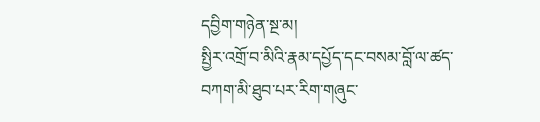དབྱིག་གཉེན་སྔ་མ།
སྤྱིར་འགྲོ་བ་མིའི་རྣམ་དཔྱོད་དང་བསམ་བློ་ལ་ཚད་བཀག་མི་ཐུབ་པར་རིག་གཞུང་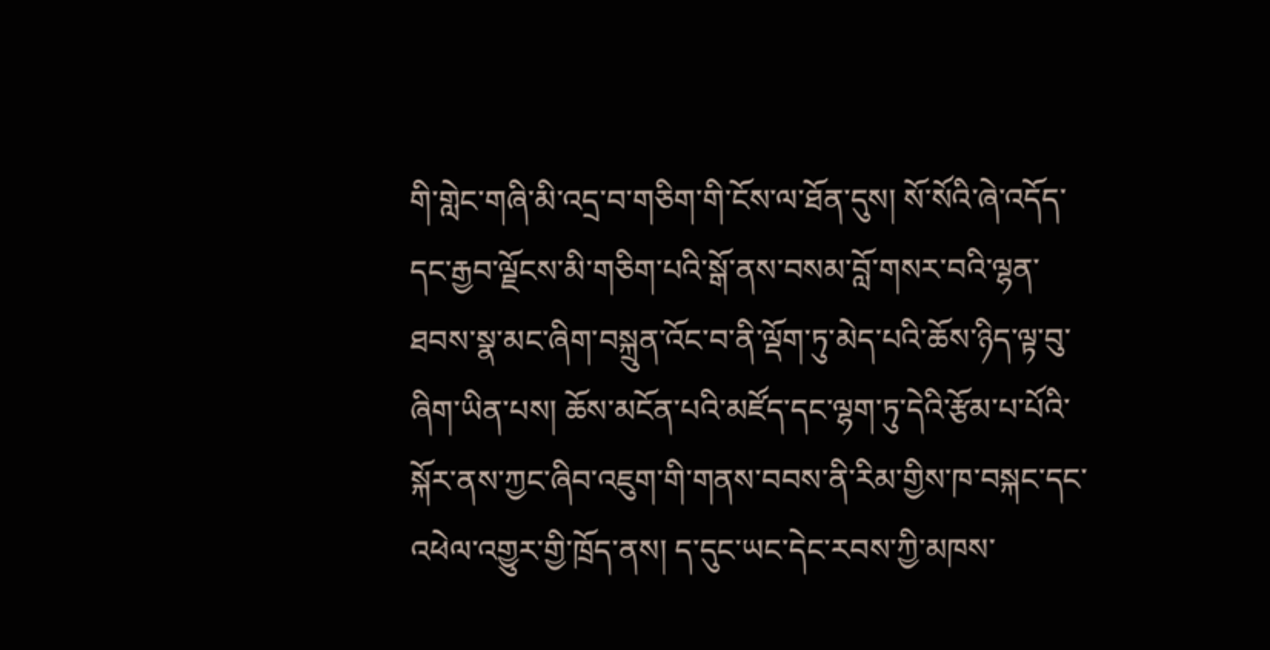གི་གླེང་གཞི་མི་འདྲ་བ་གཅིག་གི་ངོས་ལ་ཐོན་དུས། སོ་སོའི་ཞེ་འདོད་དང་རྒྱབ་ལྗོངས་མི་གཅིག་པའི་སྒོ་ནས་བསམ་བློ་གསར་བའི་ལྷན་ཐབས་སྣ་མང་ཞིག་བསྐྲུན་འོང་བ་ནི་ལྡོག་ཏུ་མེད་པའི་ཆོས་ཉིད་ལྟ་བུ་ཞིག་ཡིན་པས། ཆོས་མངོན་པའི་མཛོད་དང་ལྷག་ཏུ་དེའི་རྩོམ་པ་པོའི་སྐོར་ནས་ཀྱང་ཞིབ་འཇུག་གི་གནས་བབས་ནི་རིམ་གྱིས་ཁ་བསྐང་དང་འཕེལ་འགྱུར་གྱི་ཁྲོད་ནས། ད་དུང་ཡང་དེང་རབས་ཀྱི་མཁས་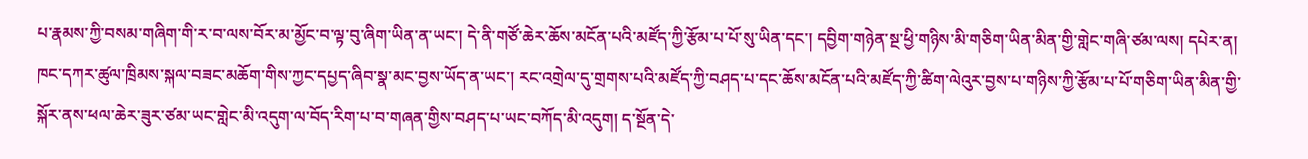པ་རྣམས་ཀྱི་བསམ་གཞིག་གི་ར་བ་ལས་བོར་མ་མྱོང་བ་ལྟ་བུ་ཞིག་ཡིན་ན་ཡང་། དེ་ནི་གཙོ་ཆེར་ཆོས་མངོན་པའི་མཛོད་ཀྱི་རྩོམ་པ་པོ་སུ་ཡིན་དང་། དབྱིག་གཉེན་སྔ་ཕྱི་གཉིས་མི་གཅིག་ཡིན་མིན་གྱི་གླེང་གཞི་ཙམ་ལས། དཔེར་ན། ཁང་དཀར་ཚུལ་ཁྲིམས་སྐལ་བཟང་མཆོག་གིས་ཀྱང་དཔྱད་ཞིབ་སྣ་མང་བྱས་ཡོད་ན་ཡང་། རང་འགྲེལ་དུ་གྲགས་པའི་མཛོད་ཀྱི་བཤད་པ་དང་ཆོས་མངོན་པའི་མཛོད་ཀྱི་ཚིག་ལེའུར་བྱས་པ་གཉིས་ཀྱི་རྩོམ་པ་པོ་གཅིག་ཡིན་མིན་གྱི་སྐོར་ནས་ཕལ་ཆེར་ཟུར་ཙམ་ཡང་གླེང་མི་འདུག་ལ་བོད་རིག་པ་བ་གཞན་གྱིས་བཤད་པ་ཡང་བཀོད་མི་འདུག། ད་སྔོན་དེ་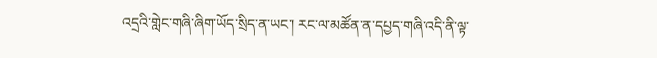འདྲའི་གླེང་གཞི་ཞིག་ཡོད་སྲིད་ན་ཡང་། རང་ལ་མཚོན་ན་དཔྱད་གཞི་འདི་ནི་ལྟ་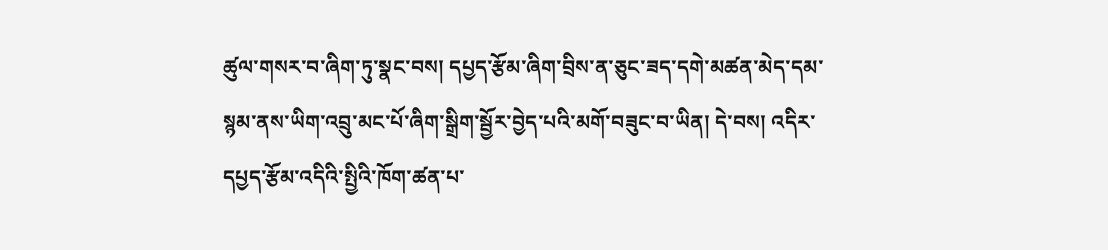ཚུལ་གསར་བ་ཞིག་ཏུ་སྣང་བས། དཔྱད་རྩོམ་ཞིག་བྲིས་ན་ཅུང་ཟད་དགེ་མཚན་མེད་དམ་སྙམ་ནས་ཡིག་འབྲུ་མང་པོ་ཞིག་སྒྲིག་སྦྱོར་བྱེད་པའི་མགོ་བཟུང་བ་ཡིན། དེ་བས། འདིར་དཔྱད་རྩོམ་འདིའི་སྤྱིའི་ཁོག་ཚན་པ་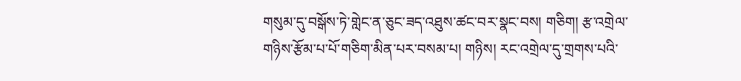གསུམ་དུ་བསྒོས་ཏེ་གླེང་ན་ཅུང་ཟད་འཐུས་ཚང་བར་སྣང་བས། གཅིག། རྩ་འགྲེལ་གཉིས་རྩོམ་པ་པོ་གཅིག་མིན་པར་བསམ་པ། གཉིས། རང་འགྲེལ་དུ་གྲགས་པའི་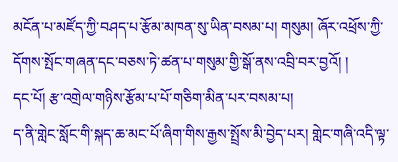མངོན་པ་མཛོད་ཀྱི་བཤད་པ་རྩོམ་མཁན་སུ་ཡིན་བསམ་པ། གསུམ། ཞོར་འཕྲོས་ཀྱི་དོགས་སྤོང་གཞན་དང་བཅས་ཏེ་ཚན་པ་གསུམ་གྱི་སྒོ་ནས་འབྲི་བར་བྱའོ། །
དང་པོ། རྩ་འགྲེལ་གཉིས་རྩོམ་པ་པོ་གཅིག་མིན་པར་བསམ་པ།
ད་ནི་གླེང་སློང་གི་སྐད་ཆ་མང་པོ་ཞིག་གིས་རྒྱས་སྤྲོས་མི་བྱེད་པར། གླེང་གཞི་འདི་ལྟ་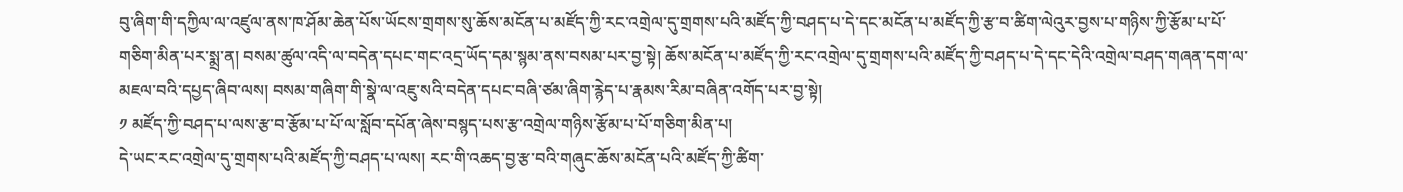བུ་ཞིག་གི་དཀྱིལ་ལ་འཛུལ་ནས་ཁ་ཤོམ་ཆེན་པོས་ཡོངས་གྲགས་སུ་ཆོས་མངོན་པ་མཛོད་ཀྱི་རང་འགྲེལ་དུ་གྲགས་པའི་མཛོད་ཀྱི་བཤད་པ་དེ་དང་མངོན་པ་མཛོད་ཀྱི་རྩ་བ་ཚིག་ལེའུར་བྱས་པ་གཉིས་ཀྱི་རྩོམ་པ་པོ་གཅིག་མིན་པར་སྨྲ་ན། བསམ་ཚུལ་འདི་ལ་བདེན་དཔང་གང་འདྲ་ཡོད་དམ་སྙམ་ནས་བསམ་པར་བྱ་སྟེ། ཆོས་མངོན་པ་མཛོད་ཀྱི་རང་འགྲེལ་དུ་གྲགས་པའི་མཛོད་ཀྱི་བཤད་པ་དེ་དང་དེའི་འགྲེལ་བཤད་གཞན་དག་ལ་མཇལ་བའི་དཔྱད་ཞིབ་ལས། བསམ་གཞིག་གི་སྣེ་ལ་འཇུ་སའི་བདེན་དཔང་བཞི་ཙམ་ཞིག་རྙེད་པ་རྣམས་རིམ་བཞིན་འགོད་པར་བྱ་སྟེ།
༡ མཛོད་ཀྱི་བཤད་པ་ལས་རྩ་བ་རྩོམ་པ་པོ་ལ་སློབ་དཔོན་ཞེས་བསྙད་པས་རྩ་འགྲེལ་གཉིས་རྩོམ་པ་པོ་གཅིག་མིན་པ།
དེ་ཡང་རང་འགྲེལ་དུ་གྲགས་པའི་མཛོད་ཀྱི་བཤད་པ་ལས། རང་གི་འཆད་བྱ་རྩ་བའི་གཞུང་ཆོས་མངོན་པའི་མཛོད་ཀྱི་ཚིག་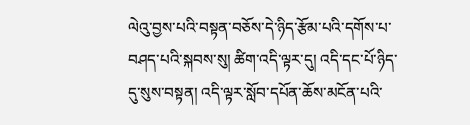ལེའུ་བྱས་པའི་བསྟན་བཅོས་དེ་ཉིད་རྩོམ་པའི་དགོས་པ་བཤད་པའི་སྐབས་སུ། ཚིག་འདི་ལྟར་དུ། འདི་དང་པོ་ཉིད་དུ་སུས་བསྟན། འདི་ལྟར་སློབ་དཔོན་ཆོས་མངོན་པའི་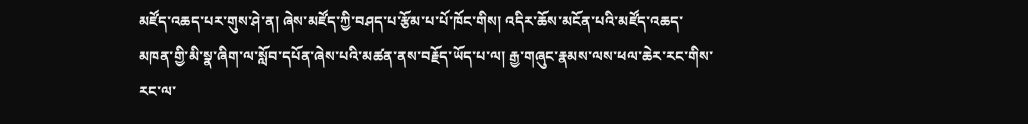མཛོད་འཆད་པར་གུས་ཤེ་ན། ཞེས་མཛོད་ཀྱི་བཤད་པ་རྩོམ་པ་པོ་ཁོང་གིས། འདིར་ཆོས་མངོན་པའི་མཛོད་འཆད་མཁན་གྱི་མི་སྣ་ཞིག་ལ་སློབ་དཔོན་ཞེས་པའི་མཚན་ནས་བརྗོད་ཡོད་པ་ལ། རྒྱ་གཞུང་རྣམས་ལས་ཕལ་ཆེར་རང་གིས་རང་ལ་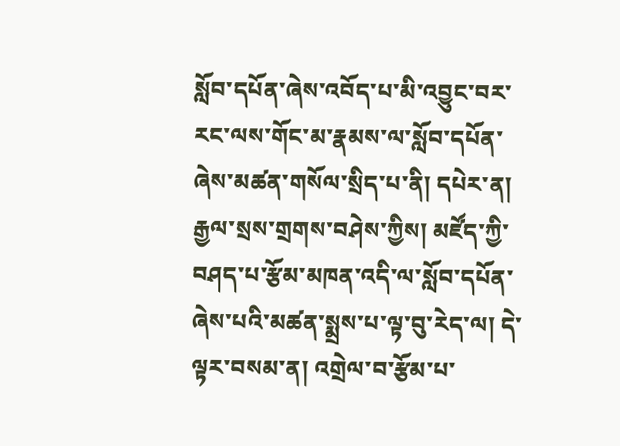སློབ་དཔོན་ཞེས་འབོད་པ་མི་འབྱུང་བར་རང་ལས་གོང་མ་རྣམས་ལ་སློབ་དཔོན་ཞེས་མཚན་གསོལ་སྲིད་པ་ནི། དཔེར་ན། རྒྱལ་སྲས་གྲགས་བཤེས་ཀྱིས། མཛོད་ཀྱི་བཤད་པ་རྩོམ་མཁན་འདི་ལ་སློབ་དཔོན་ཞེས་པའི་མཚན་སྨྲས་པ་ལྟ་བུ་རེད་ལ། དེ་ལྟར་བསམ་ན། འགྲེལ་བ་རྩོམ་པ་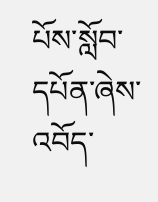པོས་སློབ་དཔོན་ཞེས་འབོད་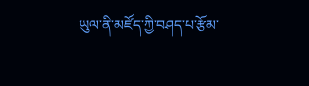ཡུལ་ནི་མཛོད་ཀྱི་བཤད་པ་རྩོམ་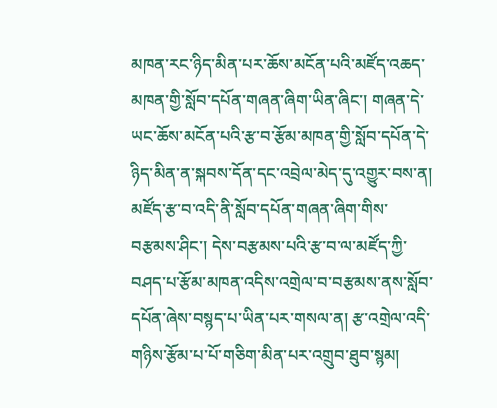མཁན་རང་ཉིད་མིན་པར་ཆོས་མངོན་པའི་མཛོད་འཆད་མཁན་གྱི་སློབ་དཔོན་གཞན་ཞིག་ཡིན་ཞིང་། གཞན་དེ་ཡང་ཆོས་མངོན་པའི་རྩ་བ་རྩོམ་མཁན་གྱི་སློབ་དཔོན་དེ་ཉིད་མིན་ན་སྐབས་དོན་དང་འབྲེལ་མེད་དུ་འགྱུར་བས་ན། མཛོད་རྩ་བ་འདི་ནི་སློབ་དཔོན་གཞན་ཞིག་གིས་བརྩམས་ཤིང་། དེས་བརྩམས་པའི་རྩ་བ་ལ་མཛོད་ཀྱི་བཤད་པ་རྩོམ་མཁན་འདིས་འགྲེལ་བ་བརྩམས་ནས་སློབ་དཔོན་ཞེས་བསྙད་པ་ཡིན་པར་གསལ་ན། རྩ་འགྲེལ་འདི་གཉིས་རྩོམ་པ་པོ་གཅིག་མིན་པར་འགྲུབ་ཐུབ་སྙམ།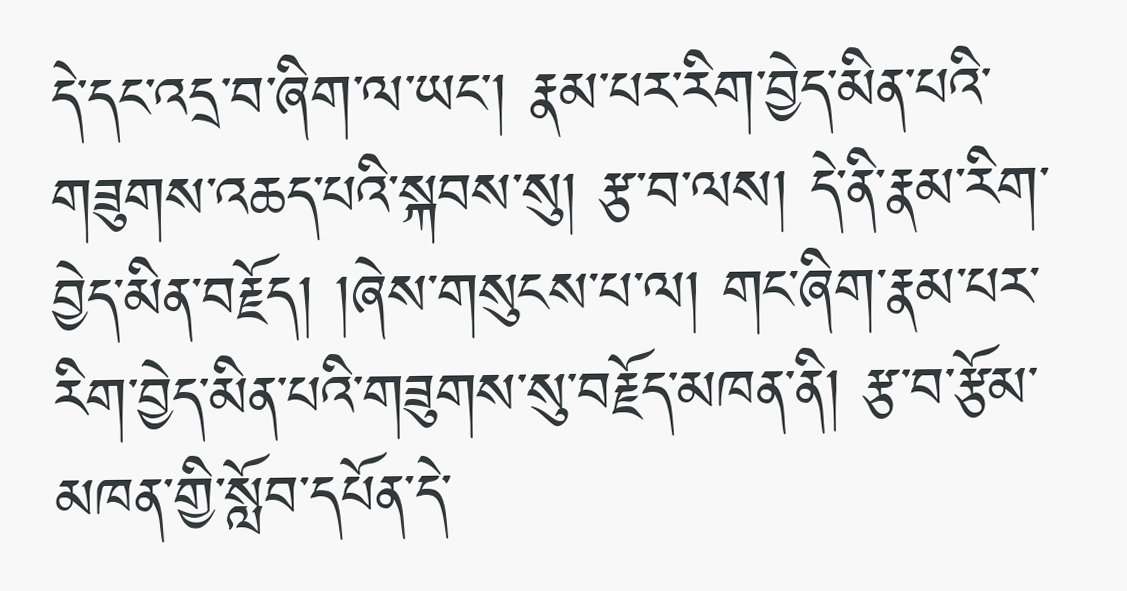དེ་དང་འདྲ་བ་ཞིག་ལ་ཡང་། རྣམ་པར་རིག་བྱེད་མིན་པའི་གཟུགས་འཆད་པའི་སྐབས་སུ། རྩ་བ་ལས། དེ་ནི་རྣམ་རིག་བྱེད་མིན་བརྗོད། །ཞེས་གསུངས་པ་ལ། གང་ཞིག་རྣམ་པར་རིག་བྱེད་མིན་པའི་གཟུགས་སུ་བརྗོད་མཁན་ནི། རྩ་བ་རྩོམ་མཁན་གྱི་སློབ་དཔོན་དེ་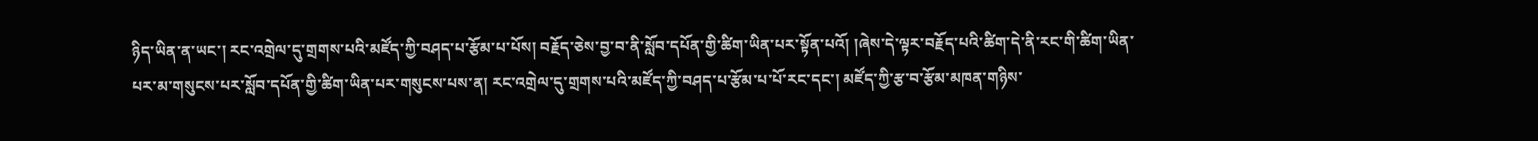ཉིད་ཡིན་ན་ཡང་། རང་འགྲེལ་དུ་གྲགས་པའི་མཛོད་ཀྱི་བཤད་པ་རྩོམ་པ་པོས། བརྗོད་ཅེས་བྱ་བ་ནི་སློབ་དཔོན་གྱི་ཚིག་ཡིན་པར་སྟོན་པའོ། །ཞེས་དེ་ལྟར་བརྗོད་པའི་ཚིག་དེ་ནི་རང་གི་ཚིག་ཡིན་པར་མ་གསུངས་པར་སློབ་དཔོན་གྱི་ཚིག་ཡིན་པར་གསུངས་པས་ན། རང་འགྲེལ་དུ་གྲགས་པའི་མཛོད་ཀྱི་བཤད་པ་རྩོམ་པ་པོ་རང་དང་། མཛོད་ཀྱི་རྩ་བ་རྩོམ་མཁན་གཉིས་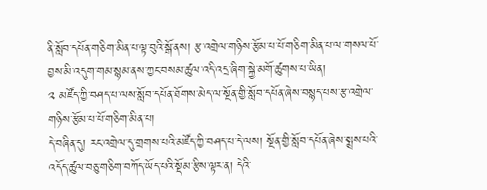ནི་སློབ་དཔོན་གཅིག་མིན་པ་ལྟ་བུའི་སྒོ་ནས། རྩ་འགྲེལ་གཉིས་རྩོམ་པ་པོ་གཅིག་མིན་པ་ལ་གསལ་པོ་བྱས་མི་འདུག་གམ་སྙམ་ནས་ཀྱང་བསམ་ཚུལ་འདི་འདྲ་ཞིག་སྐྱེ་མགོ་ཚུགས་པ་ཡིན།
༢ མཛོད་ཀྱི་བཤད་པ་ལས་སློབ་དཔོན་ཐོགས་མེད་ལ་སྔོན་གྱི་སློབ་དཔོན་ཞེས་བསྙད་པས་རྩ་འགྲེལ་གཉིས་རྩོམ་པ་པོ་གཅིག་མིན་པ།
དེ་བཞིན་དུ། རང་འགྲེལ་དུ་གྲགས་པའི་མཛོད་ཀྱི་བཤད་པ་དེ་ལས། སྔོན་གྱི་སློབ་དཔོན་ཞེས་སྨྲས་པའི་འདོད་ཚུལ་བཅུ་གཅིག་བཀོད་ཡོད་པའི་སྡོམ་རྩིས་ལྟར་ན། དེའི་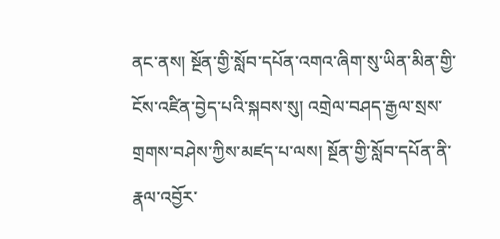ནང་ནས། སྔོན་གྱི་སློབ་དཔོན་འགའ་ཞིག་སུ་ཡིན་མིན་གྱི་ངོས་འཛིན་བྱེད་པའི་སྐབས་སུ། འགྲེལ་བཤད་རྒྱལ་སྲས་གྲགས་བཤེས་ཀྱིས་མཛད་པ་ལས། སྔོན་གྱི་སློབ་དཔོན་ནི་རྣལ་འབྱོར་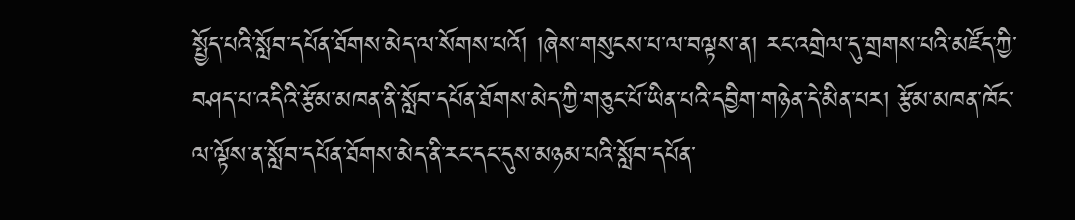སྤྱོད་པའི་སློབ་དཔོན་ཐོགས་མེད་ལ་སོགས་པའོ། །ཞེས་གསུངས་པ་ལ་བལྟས་ན། རང་འགྲེལ་དུ་གྲགས་པའི་མཛོད་ཀྱི་བཤད་པ་འདིའི་རྩོམ་མཁན་ནི་སློབ་དཔོན་ཐོགས་མེད་ཀྱི་གཅུང་པོ་ཡིན་པའི་དབྱིག་གཉེན་དེ་མིན་པར། རྩོམ་མཁན་ཁོང་ལ་ལྟོས་ན་སློབ་དཔོན་ཐོགས་མེད་ནི་རང་དང་དུས་མཉམ་པའི་སློབ་དཔོན་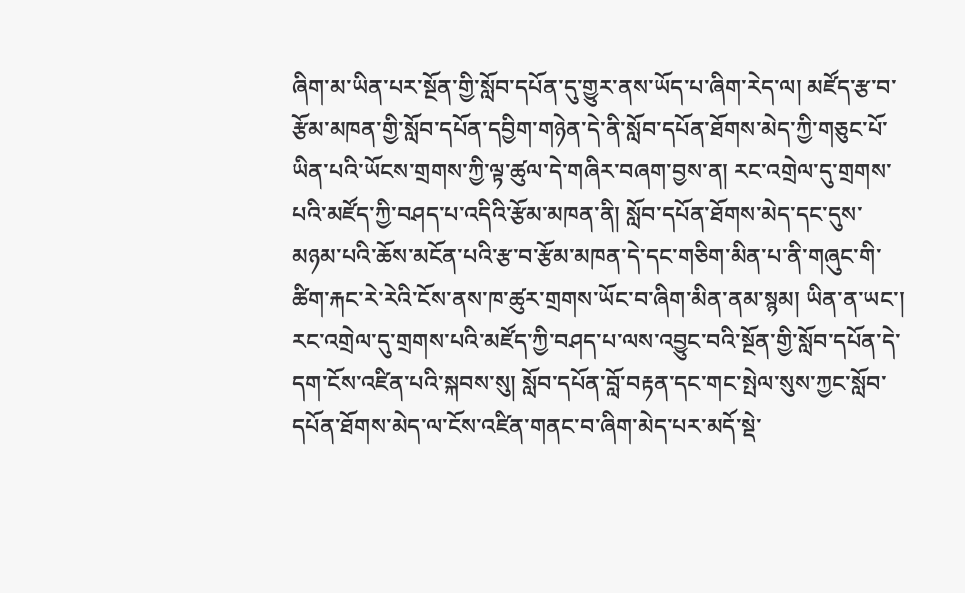ཞིག་མ་ཡིན་པར་སྔོན་གྱི་སློབ་དཔོན་དུ་གྱུར་ནས་ཡོད་པ་ཞིག་རེད་ལ། མཛོད་རྩ་བ་རྩོམ་མཁན་གྱི་སློབ་དཔོན་དབྱིག་གཉེན་དེ་ནི་སློབ་དཔོན་ཐོགས་མེད་ཀྱི་གཅུང་པོ་ཡིན་པའི་ཡོངས་གྲགས་ཀྱི་ལྟ་ཚུལ་དེ་གཞིར་བཞག་བྱས་ན། རང་འགྲེལ་དུ་གྲགས་པའི་མཛོད་ཀྱི་བཤད་པ་འདིའི་རྩོམ་མཁན་ནི། སློབ་དཔོན་ཐོགས་མེད་དང་དུས་མཉམ་པའི་ཆོས་མངོན་པའི་རྩ་བ་རྩོམ་མཁན་དེ་དང་གཅིག་མིན་པ་ནི་གཞུང་གི་ཚིག་རྐང་རེ་རེའི་ངོས་ནས་ཁ་ཚུར་གྲགས་ཡོང་བ་ཞིག་མིན་ནམ་སྙམ། ཡིན་ན་ཡང་། རང་འགྲེལ་དུ་གྲགས་པའི་མཛོད་ཀྱི་བཤད་པ་ལས་འབྱུང་བའི་སྔོན་གྱི་སློབ་དཔོན་དེ་དག་ངོས་འཛིན་པའི་སྐབས་སུ། སློབ་དཔོན་བློ་བརྟན་དང་གང་སྤེལ་སུས་ཀྱང་སློབ་དཔོན་ཐོགས་མེད་ལ་ངོས་འཛིན་གནང་བ་ཞིག་མེད་པར་མདོ་སྡེ་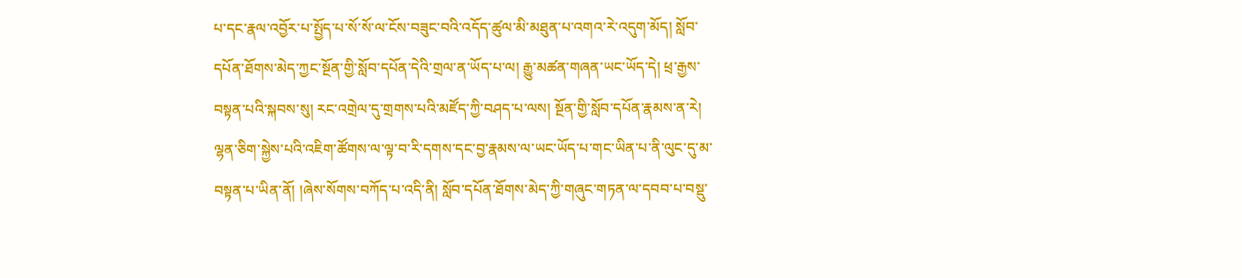པ་དང་རྣལ་འབྱོར་པ་སྤྱོད་པ་སོ་སོ་ལ་ངོས་བཟུང་བའི་འདོད་ཚུལ་མི་མཐུན་པ་འགའ་རེ་འདུག་མོད། སློབ་དཔོན་ཐོགས་མེད་ཀྱང་སྔོན་གྱི་སློབ་དཔོན་དེའི་གྲལ་ན་ཡོད་པ་ལ། རྒྱུ་མཚན་གཞན་ཡང་ཡོད་དེ། ཕྲ་རྒྱས་བསྟན་པའི་སྐབས་སུ། རང་འགྲེལ་དུ་གྲགས་པའི་མཛོད་ཀྱི་བཤད་པ་ལས། སྔོན་གྱི་སློབ་དཔོན་རྣམས་ན་རེ། ལྷན་ཅིག་སྐྱེས་པའི་འཇིག་ཚོགས་ལ་ལྟ་བ་རི་དགས་དང་བྱ་རྣམས་ལ་ཡང་ཡོད་པ་གང་ཡིན་པ་ནི་ལུང་དུ་མ་བསྟན་པ་ཡིན་ནོ། །ཞེས་སོགས་བཀོད་པ་འདི་ནི། སློབ་དཔོན་ཐོགས་མེད་ཀྱི་གཞུང་གཏན་ལ་དབབ་པ་བསྡུ་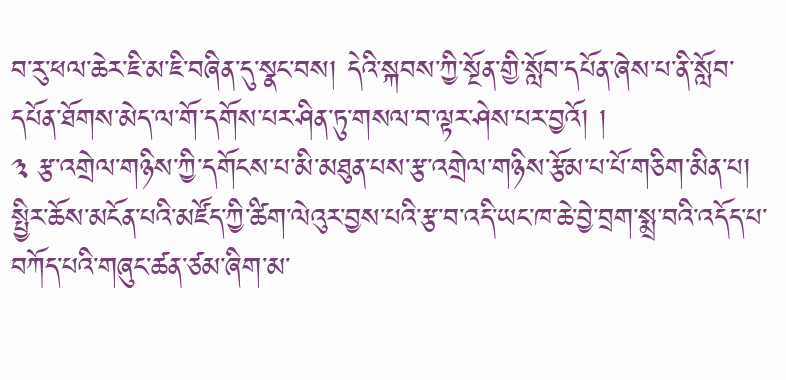བ་རུ་ཕལ་ཆེར་ཇི་མ་ཇི་བཞིན་དུ་སྣང་བས། དེའི་སྐབས་ཀྱི་སྔོན་གྱི་སློབ་དཔོན་ཞེས་པ་ནི་སློབ་དཔོན་ཐོགས་མེད་ལ་གོ་དགོས་པར་ཤིན་ཏུ་གསལ་བ་ལྟར་ཤེས་པར་བྱའོ། །
༣ རྩ་འགྲེལ་གཉིས་ཀྱི་དགོངས་པ་མི་མཐུན་པས་རྩ་འགྲེལ་གཉིས་རྩོམ་པ་པོ་གཅིག་མིན་པ།
སྤྱིར་ཆོས་མངོན་པའི་མཛོད་ཀྱི་ཚིག་ལེའུར་བྱས་པའི་རྩ་བ་འདི་ཡང་ཁ་ཆེ་བྱེ་བྲག་སྨྲ་བའི་འདོད་པ་བཀོད་པའི་གཞུང་ཚན་ཙམ་ཞིག་མ་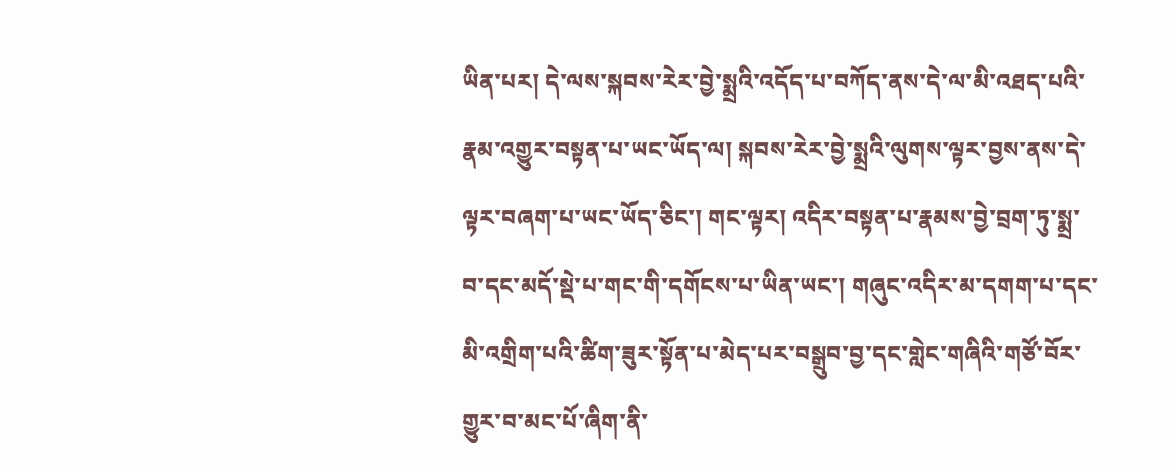ཡིན་པར། དེ་ལས་སྐབས་རེར་བྱེ་སྨྲའི་འདོད་པ་བཀོད་ནས་དེ་ལ་མི་འཐད་པའི་རྣམ་འགྱུར་བསྟན་པ་ཡང་ཡོད་ལ། སྐབས་རེར་བྱེ་སྨྲའི་ལུགས་ལྟར་བྱས་ནས་དེ་ལྟར་བཞག་པ་ཡང་ཡོད་ཅིང་། གང་ལྟར། འདིར་བསྟན་པ་རྣམས་བྱེ་བྲག་ཏུ་སྨྲ་བ་དང་མདོ་སྡེ་པ་གང་གི་དགོངས་པ་ཡིན་ཡང་། གཞུང་འདིར་མ་དགག་པ་དང་མི་འགྲིག་པའི་ཚིག་ཟུར་སྟོན་པ་མེད་པར་བསྒྲུབ་བྱ་དང་གླེང་གཞིའི་གཙོ་བོར་གྱུར་བ་མང་པོ་ཞིག་ནི་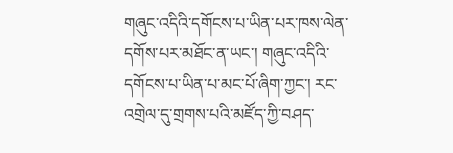གཞུང་འདིའི་དགོངས་པ་ཡིན་པར་ཁས་ལེན་དགོས་པར་མཐོང་ན་ཡང་། གཞུང་འདིའི་དགོངས་པ་ཡིན་པ་མང་པོ་ཞིག་ཀྱང་། རང་འགྲེལ་དུ་གྲགས་པའི་མཛོད་ཀྱི་བཤད་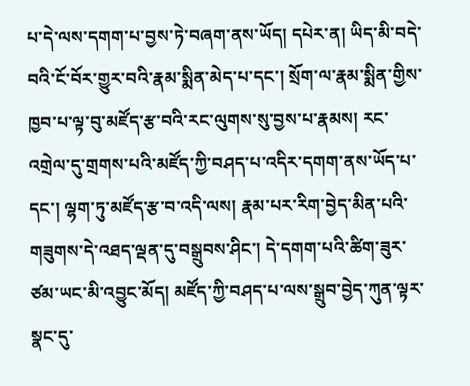པ་དེ་ལས་དགག་པ་བྱས་ཏེ་བཞག་ནས་ཡོད། དཔེར་ན། ཡིད་མི་བདེ་བའི་ངོ་བོར་གྱུར་བའི་རྣམ་སྨིན་མེད་པ་དང་། སྲོག་ལ་རྣམ་སྨིན་གྱིས་ཁྱབ་པ་ལྟ་བུ་མཛོད་རྩ་བའི་རང་ལུགས་སུ་བྱས་པ་རྣམས། རང་འགྲེལ་དུ་གྲགས་པའི་མཛོད་ཀྱི་བཤད་པ་འདིར་དགག་ནས་ཡོད་པ་དང་། ལྷག་ཏུ་མཛོད་རྩ་བ་འདི་ལས། རྣམ་པར་རིག་བྱེད་མིན་པའི་གཟུགས་དེ་འཐད་ལྡན་དུ་བསྒྲུབས་ཤིང་། དེ་དགག་པའི་ཚིག་ཟུར་ཙམ་ཡང་མི་འབྱུང་མོད། མཛོད་ཀྱི་བཤད་པ་ལས་སྒྲུབ་བྱེད་ཀུན་ལྟར་སྣང་དུ་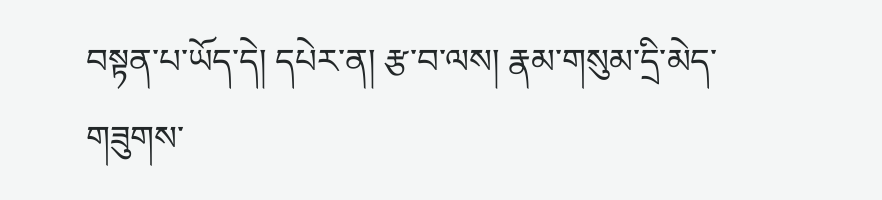བསྟན་པ་ཡོད་དེ། དཔེར་ན། རྩ་བ་ལས། རྣམ་གསུམ་དྲི་མེད་གཟུགས་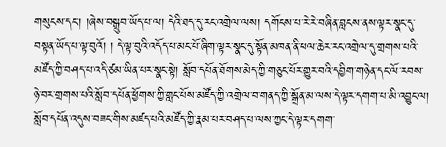གསུངས་དང་། །ཞེས་བསྒྲུབ་ཡོད་པ་ལ། དེའི་ཐད་དུ་རང་འགྲེལ་ལས། དགོངས་པ་རེ་རེ་བཞིན་བླངས་ནས་ལྟར་སྣང་དུ་བསྟན་ཡོད་པ་ལྟ་བུའོ། ། དེ་ལྟ་བུའི་འདོད་པ་མང་པོ་ཞིག་ལྟར་སྣང་དུ་སྟོན་མཁན་ནི་ཕལ་ཆེར་རང་འགྲེལ་དུ་གྲགས་པའི་མཛོད་ཀྱི་བཤད་པ་འདི་ཙམ་ཡིན་པར་སྣང་སྟེ། སློབ་དཔོན་ཐོགས་མེད་ཀྱི་གཅུང་པོར་གྱུར་བའི་དབྱིག་གཉེན་དང་ལོ་རབས་ཉེ་བར་གྲགས་པའི་སློབ་དཔོན་ཕྱོགས་ཀྱི་གླང་པོས་མཛོད་ཀྱི་འགྲེལ་བ་གནད་ཀྱི་སྒྲོན་མ་ལས་དེ་ལྟར་དགག་པ་མི་འབྱུང་ལ། སློབ་དཔོན་འདུས་བཟང་གིས་མཛད་པའི་མཛོད་ཀྱི་རྣམ་པར་བཤད་པ་ལས་ཀྱང་དེ་ལྟར་དགག་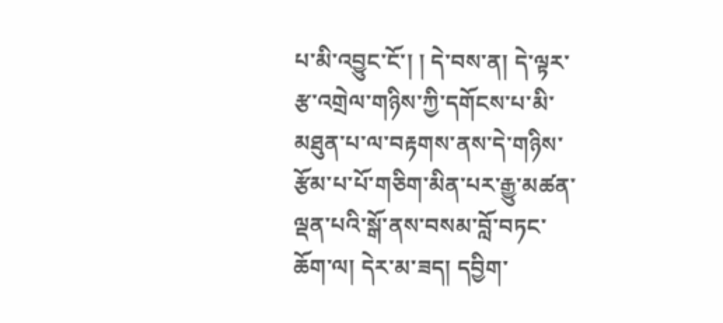པ་མི་འབྱུང་ངོ་། ། དེ་བས་ན། དེ་ལྟར་རྩ་འགྲེལ་གཉིས་ཀྱི་དགོངས་པ་མི་མཐུན་པ་ལ་བརྟགས་ནས་དེ་གཉིས་རྩོམ་པ་པོ་གཅིག་མིན་པར་རྒྱུ་མཚན་ལྡན་པའི་སྒོ་ནས་བསམ་བློ་བཏང་ཆོག་ལ། དེར་མ་ཟད། དབྱིག་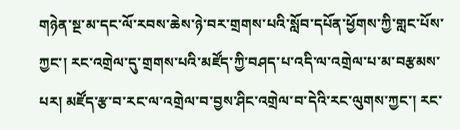གཉེན་སྔ་མ་དང་ལོ་རབས་ཆེས་ཉེ་བར་གྲགས་པའི་སློབ་དཔོན་ཕྱོགས་ཀྱི་གླང་པོས་ཀྱང་། རང་འགྲེལ་དུ་གྲགས་པའི་མཛོད་ཀྱི་བཤད་པ་འདི་ལ་འགྲེལ་པ་མ་བརྩམས་པར། མཛོད་རྩ་བ་རང་ལ་འགྲེལ་བ་བྱས་ཤིང་འགྲེལ་བ་དེའི་རང་ལུགས་ཀྱང་། རང་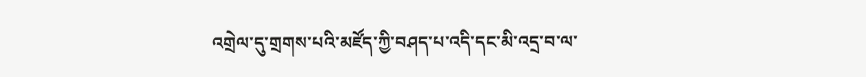འགྲེལ་དུ་གྲགས་པའི་མཛོད་ཀྱི་བཤད་པ་འདི་དང་མི་འདྲ་བ་ལ་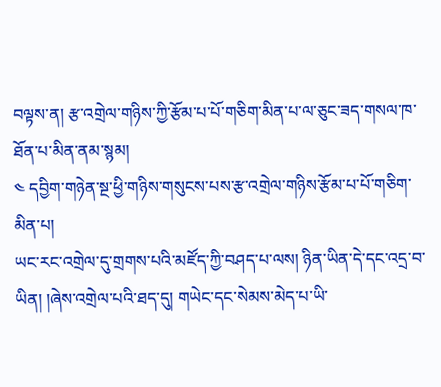བལྟས་ན། རྩ་འགྲེལ་གཉིས་ཀྱི་རྩོམ་པ་པོ་གཅིག་མིན་པ་ལ་ཅུང་ཟད་གསལ་ཁ་ཐོན་པ་མིན་ནམ་སྙམ།
༤ དབྱིག་གཉེན་སྔ་ཕྱི་གཉིས་གསུངས་པས་རྩ་འགྲེལ་གཉིས་རྩོམ་པ་པོ་གཅིག་མིན་པ།
ཡང་རང་འགྲེལ་དུ་གྲགས་པའི་མཛོད་ཀྱི་བཤད་པ་ལས། ཉིན་ཡིན་དེ་དང་འདྲ་བ་ཡིན། །ཞེས་འགྲེལ་པའི་ཐད་དུ། གཡེང་དང་སེམས་མེད་པ་ཡི་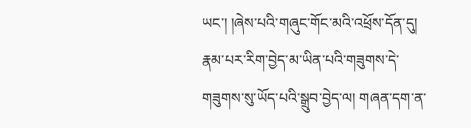ཡང་། །ཞེས་པའི་གཞུང་གོང་མའི་འཕྲོས་དོན་དུ། རྣམ་པར་རིག་བྱེད་མ་ཡིན་པའི་གཟུགས་དེ་གཟུགས་སུ་ཡོད་པའི་སྒྲུབ་བྱེད་ལ། གཞན་དག་ན་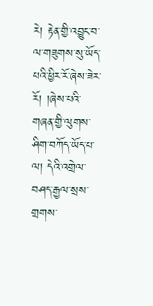རེ། རྟེན་གྱི་འབྱུང་བ་ལ་གཟུགས་སུ་ཡོད་པའི་ཕྱིར་རོ་ཞེས་ཟེར་རོ། །ཞེས་པའི་གཞན་གྱི་ལུགས་ཤིག་བཀོད་ཡོད་པ་ལ། དེའི་འགྲེལ་བཤད་རྒྱལ་སྲས་གྲགས་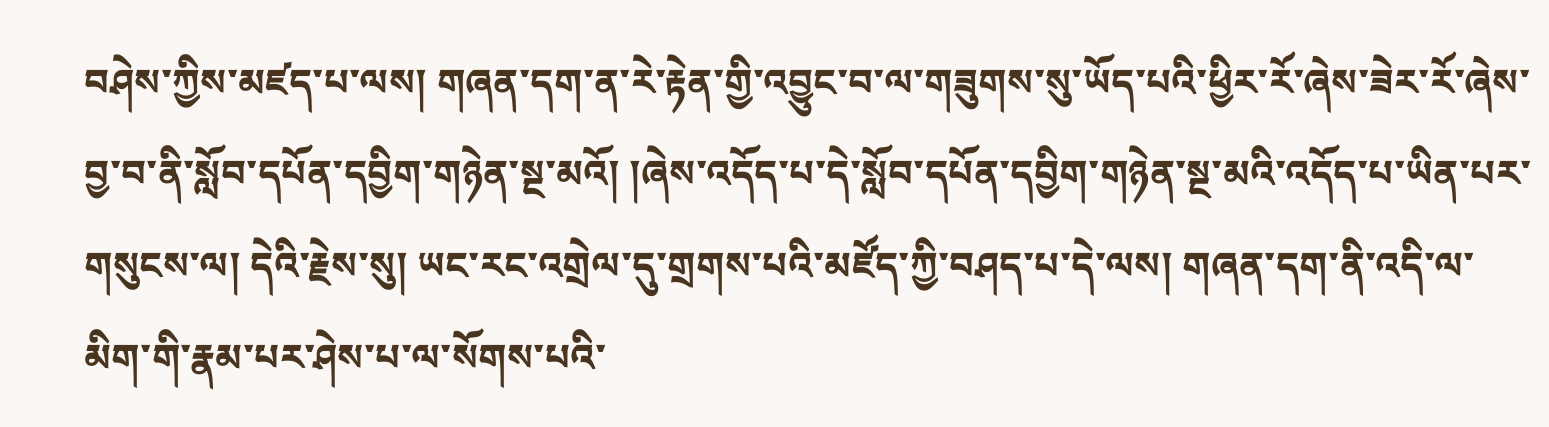བཤེས་ཀྱིས་མཛད་པ་ལས། གཞན་དག་ན་རེ་རྟེན་གྱི་འབྱུང་བ་ལ་གཟུགས་སུ་ཡོད་པའི་ཕྱིར་རོ་ཞེས་ཟེར་རོ་ཞེས་བྱ་བ་ནི་སློབ་དཔོན་དབྱིག་གཉེན་སྔ་མའོ། །ཞེས་འདོད་པ་དེ་སློབ་དཔོན་དབྱིག་གཉེན་སྔ་མའི་འདོད་པ་ཡིན་པར་གསུངས་ལ། དེའི་རྗེས་སུ། ཡང་རང་འགྲེལ་དུ་གྲགས་པའི་མཛོད་ཀྱི་བཤད་པ་དེ་ལས། གཞན་དག་ནི་འདི་ལ་མིག་གི་རྣམ་པར་ཤེས་པ་ལ་སོགས་པའི་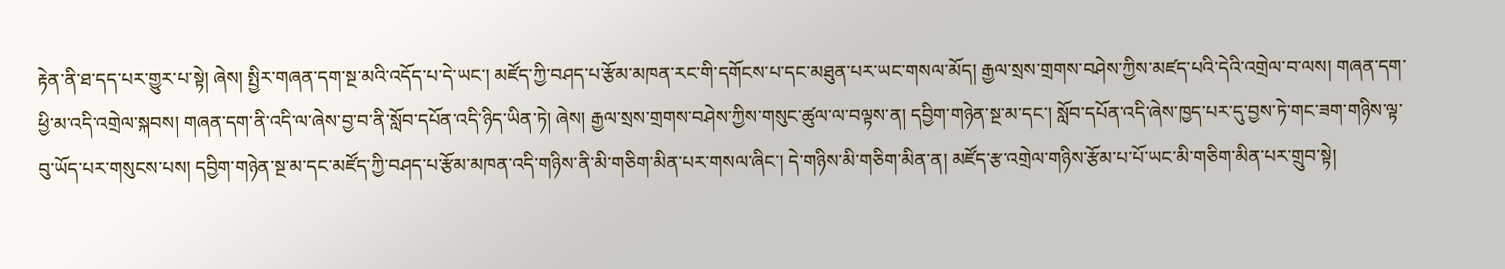རྟེན་ནི་ཐ་དད་པར་གྱུར་པ་སྟེ། ཞེས། སྤྱིར་གཞན་དག་སྔ་མའི་འདོད་པ་དེ་ཡང་། མཛོད་ཀྱི་བཤད་པ་རྩོམ་མཁན་རང་གི་དགོངས་པ་དང་མཐུན་པར་ཡང་གསལ་མོད། རྒྱལ་སྲས་གྲགས་བཤེས་ཀྱིས་མཛད་པའི་དེའི་འགྲེལ་བ་ལས། གཞན་དག་ཕྱི་མ་འདི་འགྲེལ་སྐབས། གཞན་དག་ནི་འདི་ལ་ཞེས་བྱ་བ་ནི་སློབ་དཔོན་འདི་ཉིད་ཡིན་ཏེ། ཞེས། རྒྱལ་སྲས་གྲགས་བཤེས་ཀྱིས་གསུང་ཚུལ་ལ་བལྟས་ན། དབྱིག་གཉེན་སྔ་མ་དང་། སློབ་དཔོན་འདི་ཞེས་ཁྱད་པར་དུ་བྱས་ཏེ་གང་ཟག་གཉིས་ལྟ་བུ་ཡོད་པར་གསུངས་པས། དབྱིག་གཉེན་སྔ་མ་དང་མཛོད་ཀྱི་བཤད་པ་རྩོམ་མཁན་འདི་གཉིས་ནི་མི་གཅིག་མིན་པར་གསལ་ཞིང་། དེ་གཉིས་མི་གཅིག་མིན་ན། མཛོད་རྩ་འགྲེལ་གཉིས་རྩོམ་པ་པོ་ཡང་མི་གཅིག་མིན་པར་གྲུབ་སྟེ།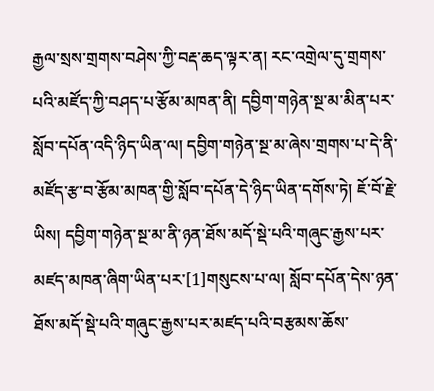རྒྱལ་སྲས་གྲགས་བཤེས་ཀྱི་བརྡ་ཆད་ལྟར་ན། རང་འགྲེལ་དུ་གྲགས་པའི་མཛོད་ཀྱི་བཤད་པ་རྩོམ་མཁན་ནི། དབྱིག་གཉེན་སྔ་མ་མིན་པར་སློབ་དཔོན་འདི་ཉིད་ཡིན་ལ། དབྱིག་གཉེན་སྔ་མ་ཞེས་གྲགས་པ་དེ་ནི་མཛོད་རྩ་བ་རྩོམ་མཁན་གྱི་སློབ་དཔོན་དེ་ཉིད་ཡིན་དགོས་ཏེ། ཇོ་བོ་རྗེ་ཡིས། དབྱིག་གཉེན་སྔ་མ་ནི་ཉན་ཐོས་མདོ་སྡེ་པའི་གཞུང་རྒྱས་པར་མཛད་མཁན་ཞིག་ཡིན་པར་[1]གསུངས་པ་ལ། སློབ་དཔོན་དེས་ཉན་ཐོས་མདོ་སྡེ་པའི་གཞུང་རྒྱས་པར་མཛད་པའི་བརྩམས་ཆོས་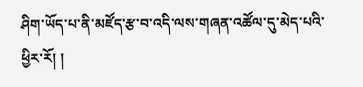ཤིག་ཡོད་པ་ནི་མཛོད་རྩ་བ་འདི་ལས་གཞན་འཚོལ་དུ་མེད་པའི་ཕྱིར་རོ། །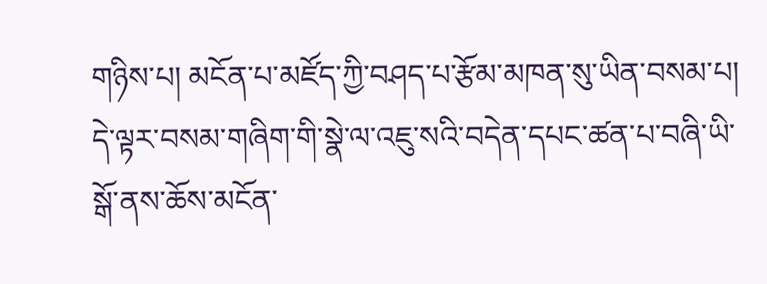གཉིས་པ། མངོན་པ་མཛོད་ཀྱི་བཤད་པ་རྩོམ་མཁན་སུ་ཡིན་བསམ་པ།
དེ་ལྟར་བསམ་གཞིག་གི་སྣེ་ལ་འཇུ་སའི་བདེན་དཔང་ཚན་པ་བཞི་ཡི་སྒོ་ནས་ཆོས་མངོན་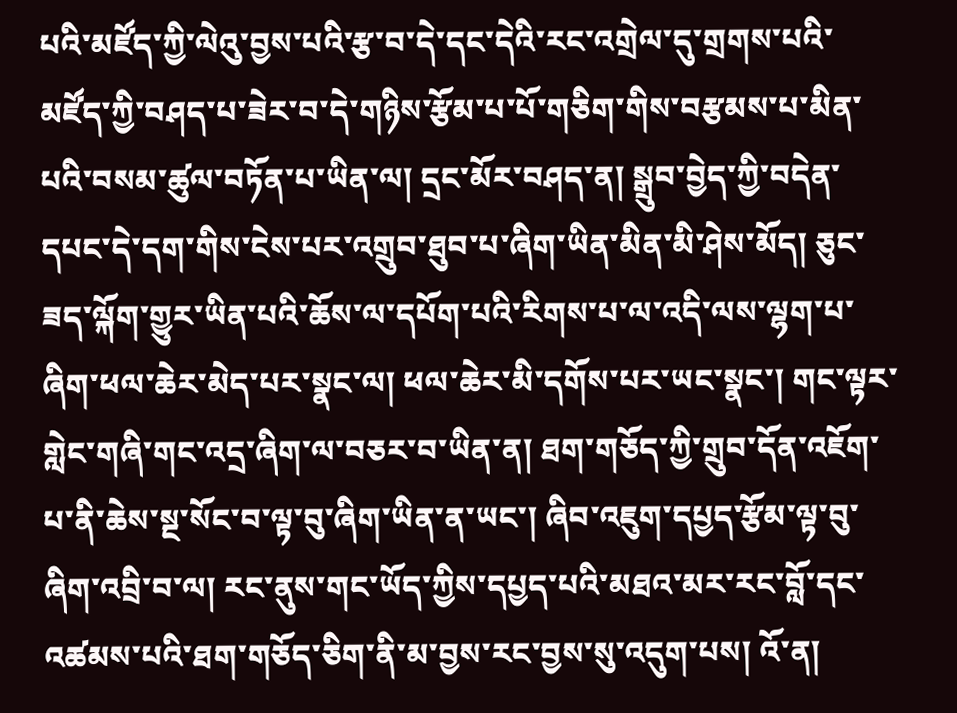པའི་མཛོད་ཀྱི་ལེའུ་བྱས་པའི་རྩ་བ་དེ་དང་དེའི་རང་འགྲེལ་དུ་གྲགས་པའི་མཛོད་ཀྱི་བཤད་པ་ཟེར་བ་དེ་གཉིས་རྩོམ་པ་པོ་གཅིག་གིས་བརྩམས་པ་མིན་པའི་བསམ་ཚུལ་བཏོན་པ་ཡིན་ལ། དྲང་མོར་བཤད་ན། སྒྲུབ་བྱེད་ཀྱི་བདེན་དཔང་དེ་དག་གིས་ངེས་པར་འགྲུབ་ཐུབ་པ་ཞིག་ཡིན་མིན་མི་ཤེས་མོད། ཅུང་ཟད་ལྐོག་གྱུར་ཡིན་པའི་ཆོས་ལ་དཔོག་པའི་རིགས་པ་ལ་འདི་ལས་ལྷག་པ་ཞིག་ཕལ་ཆེར་མེད་པར་སྣང་ལ། ཕལ་ཆེར་མི་དགོས་པར་ཡང་སྣང་། གང་ལྟར་གླེང་གཞི་གང་འདྲ་ཞིག་ལ་བཅར་བ་ཡིན་ན། ཐག་གཅོད་ཀྱི་གྲུབ་དོན་འཇོག་པ་ནི་ཆེས་སྔ་སོང་བ་ལྟ་བུ་ཞིག་ཡིན་ན་ཡང་། ཞིབ་འཇུག་དཔྱད་རྩོམ་ལྟ་བུ་ཞིག་འབྲི་བ་ལ། རང་ནུས་གང་ཡོད་ཀྱིས་དཔྱད་པའི་མཐའ་མར་རང་བློ་དང་འཚམས་པའི་ཐག་གཅོད་ཅིག་ནི་མ་བྱས་རང་བྱས་སུ་འདུག་པས། འོ་ན།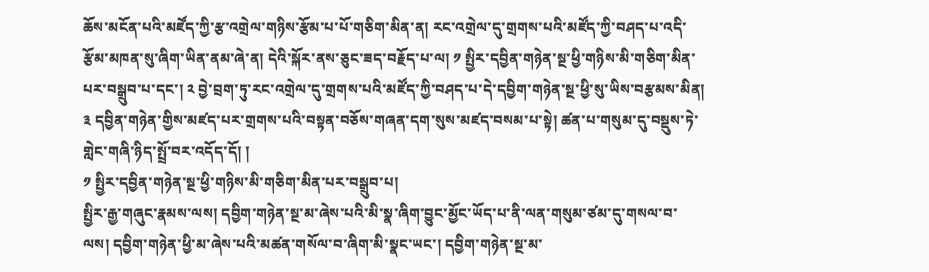ཆོས་མངོན་པའི་མཛོད་ཀྱི་རྩ་འགྲེལ་གཉིས་རྩོམ་པ་པོ་གཅིག་མིན་ན། རང་འགྲེལ་དུ་གྲགས་པའི་མཛོད་ཀྱི་བཤད་པ་འདི་རྩོམ་མཁན་སུ་ཞིག་ཡིན་ནམ་ཞེ་ན། དེའི་སྐོར་ནས་ཅུང་ཟད་བརྗོད་པ་ལ། ༡ སྤྱིར་དབྱིན་གཉེན་སྔ་ཕྱི་གཉིས་མི་གཅིག་མིན་པར་བསྒྲུབ་པ་དང་། ༢ བྱེ་བྲག་ཏུ་རང་འགྲེལ་དུ་གྲགས་པའི་མཛོད་ཀྱི་བཤད་པ་དེ་དབྱིག་གཉེན་སྔ་ཕྱི་སུ་ཡིས་བརྩམས་མིན། ༣ དབྱིན་གཉེན་གྱིས་མཛད་པར་གྲགས་པའི་བསྟན་བཅོས་གཞན་དག་སུས་མཛད་བསམ་པ་སྟེ། ཚན་པ་གསུམ་དུ་བསྡུས་ཏེ་གླེང་གཞི་ཉིད་སྤྲོ་བར་འདོད་དོ། །
༡ སྤྱིར་དབྱིན་གཉེན་སྔ་ཕྱི་གཉིས་མི་གཅིག་མིན་པར་བསྒྲུབ་པ།
སྤྱིར་རྒྱ་གཞུང་རྣམས་ལས། དབྱིག་གཉེན་སྔ་མ་ཞེས་པའི་མི་སྣ་ཞིག་བྱུང་མྱོང་ཡོད་པ་ནི་ལན་གསུམ་ཙམ་དུ་གསལ་བ་ལས། དབྱིག་གཉེན་ཕྱི་མ་ཞེས་པའི་མཚན་གསོལ་བ་ཞིག་མི་སྣང་ཡང་། དབྱིག་གཉེན་སྔ་མ་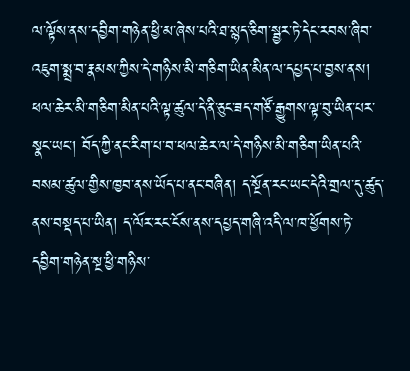ལ་ལྟོས་ནས་དབྱིག་གཉེན་ཕྱི་མ་ཞེས་པའི་ཐ་སྙད་ཅིག་སྦྱར་ཏེ་དེང་རབས་ཞིབ་འཇུག་སྨྲ་བ་རྣམས་ཀྱིས་དེ་གཉིས་མི་གཅིག་ཡིན་མིན་ལ་དཔྱད་པ་བྱས་ནས། ཕལ་ཆེར་མི་གཅིག་མིན་པའི་ལྟ་ཚུལ་དེ་ནི་ཅུང་ཟད་གཙོ་རྒྱུགས་ལྟ་བུ་ཡིན་པར་སྣང་ཡང་། བོད་ཀྱི་ནང་རིག་པ་བ་ཕལ་ཆེར་ལ་དེ་གཉིས་མི་གཅིག་ཡིན་པའི་བསམ་ཚུལ་གྱིས་ཁྱབ་ནས་ཡོད་པ་ནང་བཞིན། ད་སྔོན་རང་ཡང་དེའི་གྲལ་དུ་ཚུད་ནས་བསྡད་པ་ཡིན། ད་ལོར་རང་ངོས་ནས་དཔྱད་གཞི་འདི་ལ་ཁ་ཕྱོགས་ཏེ་དབྱིག་གཉེན་སྔ་ཕྱི་གཉིས་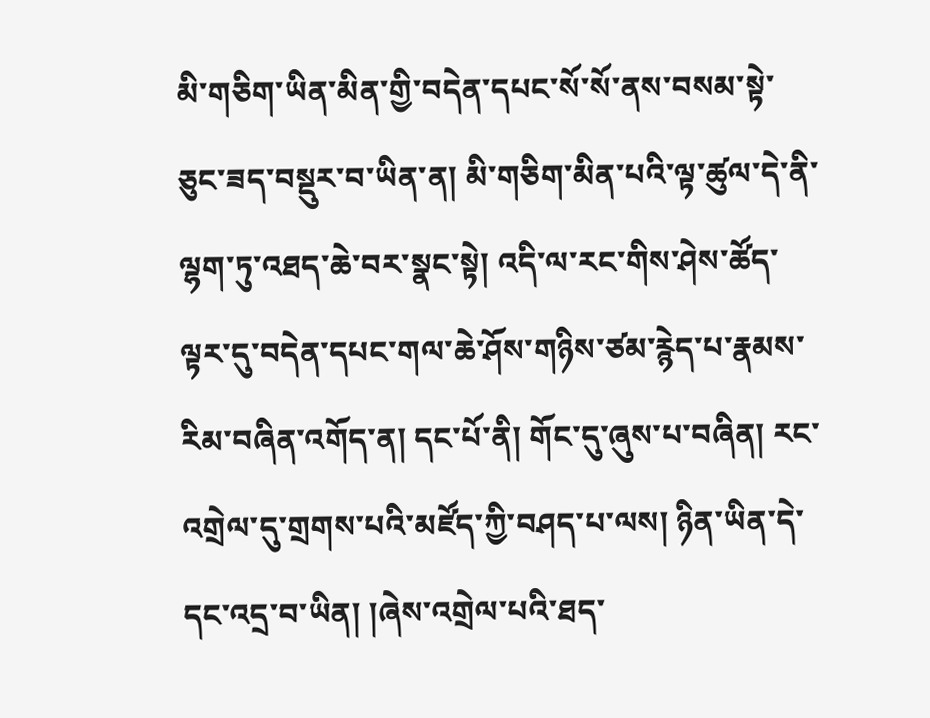མི་གཅིག་ཡིན་མིན་གྱི་བདེན་དཔང་སོ་སོ་ནས་བསམ་སྟེ་ཅུང་ཟད་བསྡུར་བ་ཡིན་ན། མི་གཅིག་མིན་པའི་ལྟ་ཚུལ་དེ་ནི་ལྷག་ཏུ་འཐད་ཆེ་བར་སྣང་སྟེ། འདི་ལ་རང་གིས་ཤེས་ཚོད་ལྟར་དུ་བདེན་དཔང་གལ་ཆེ་ཤོས་གཉིས་ཙམ་རྙེད་པ་རྣམས་རིམ་བཞིན་འགོད་ན། དང་པོ་ནི། གོང་དུ་ཞུས་པ་བཞིན། རང་འགྲེལ་དུ་གྲགས་པའི་མཛོད་ཀྱི་བཤད་པ་ལས། ཉིན་ཡིན་དེ་དང་འདྲ་བ་ཡིན། །ཞེས་འགྲེལ་པའི་ཐད་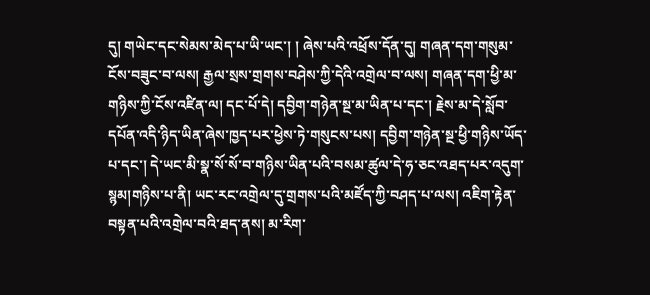དུ། གཡེང་དང་སེམས་མེད་པ་ཡི་ཡང་། ། ཞེས་པའི་འཕྲོས་དོན་དུ། གཞན་དག་གསུམ་ངོས་བཟུང་བ་ལས། རྒྱལ་སྲས་གྲགས་བཤེས་ཀྱི་དེའི་འགྲེལ་བ་ལས། གཞན་དག་ཕྱི་མ་གཉིས་ཀྱི་ངོས་འཛིན་ལ། དང་པོ་དེ། དབྱིག་གཉེན་སྔ་མ་ཡིན་པ་དང་། རྗེས་མ་དེ་སློབ་དཔོན་འདི་ཉིད་ཡིན་ཞེས་ཁྱད་པར་ཕྱེས་ཏེ་གསུངས་པས། དབྱིག་གཉེན་སྔ་ཕྱི་གཉིས་ཡོད་པ་དང་། དེ་ཡང་མི་སྣ་སོ་སོ་བ་གཉིས་ཡིན་པའི་བསམ་ཚུལ་དེ་ཧ་ཅང་འཐད་པར་འདུག་སྙམ།གཉིས་པ་ནི། ཡང་རང་འགྲེལ་དུ་གྲགས་པའི་མཛོད་ཀྱི་བཤད་པ་ལས། འཇིག་རྟེན་བསྟན་པའི་འགྲེལ་བའི་ཐད་ནས། མ་རིག་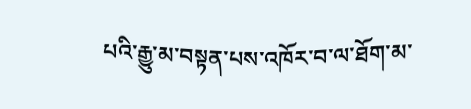པའི་རྒྱུ་མ་བསྟན་པས་འཁོར་བ་ལ་ཐོག་མ་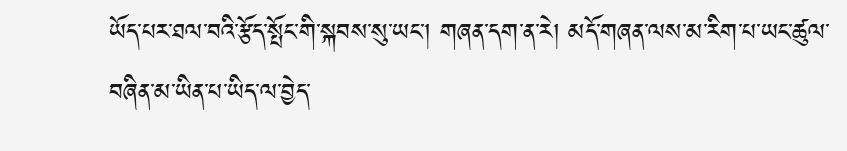ཡོད་པར་ཐལ་བའི་རྩོད་སྤོང་གི་སྐབས་སུ་ཡང་། གཞན་དག་ན་རེ། མདོ་གཞན་ལས་མ་རིག་པ་ཡང་ཚུལ་བཞིན་མ་ཡིན་པ་ཡིད་ལ་བྱེད་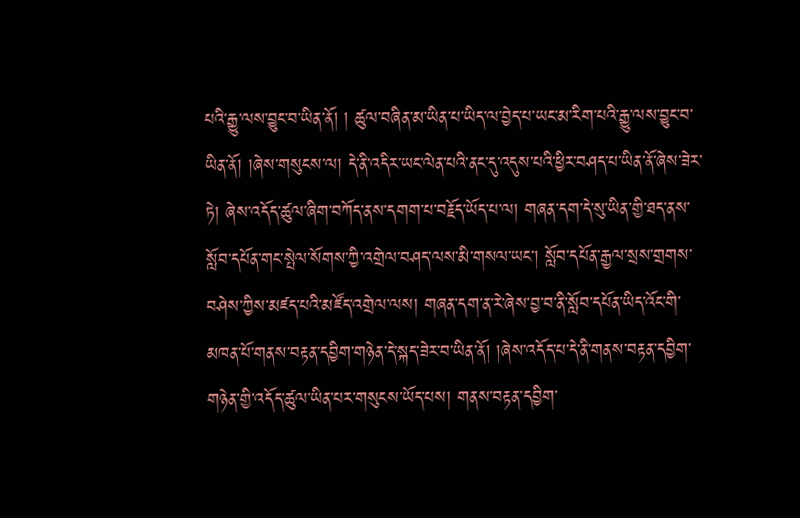པའི་རྒྱུ་ལས་བྱུང་བ་ཡིན་ནོ། ། ཚུལ་བཞིན་མ་ཡིན་པ་ཡིད་ལ་བྱེད་པ་ཡང་མ་རིག་པའི་རྒྱུ་ལས་བྱུང་བ་ཡིན་ནོ། །ཞེས་གསུངས་ལ། དེ་ནི་འདིར་ཡང་ལེན་པའི་ནང་དུ་འདུས་པའི་ཕྱིར་བཤད་པ་ཡིན་ནོ་ཞེས་ཟེར་ཏེ། ཞེས་འདོད་ཚུལ་ཞིག་བཀོད་ནས་དགག་པ་བརྗོད་ཡོད་པ་ལ། གཞན་དག་དེ་སུ་ཡིན་གྱི་ཐད་ནས་སློབ་དཔོན་གང་སྤེལ་སོགས་ཀྱི་འགྲེལ་བཤད་ལས་མི་གསལ་ཡང་། སློབ་དཔོན་རྒྱལ་སྲས་གྲགས་བཤེས་ཀྱིས་མཛད་པའི་མཛོད་འགྲེལ་ལས། གཞན་དག་ན་རེ་ཞེས་བྱ་བ་ནི་སློབ་དཔོན་ཡིད་འོང་གི་མཁན་པོ་གནས་བརྟན་དབྱིག་གཉེན་དེ་སྐད་ཟེར་བ་ཡིན་ནོ། །ཞེས་འདོད་པ་དེ་ནི་གནས་བརྟན་དབྱིག་གཉེན་གྱི་འདོད་ཚུལ་ཡིན་པར་གསུངས་ཡོད་པས། གནས་བརྟན་དབྱིག་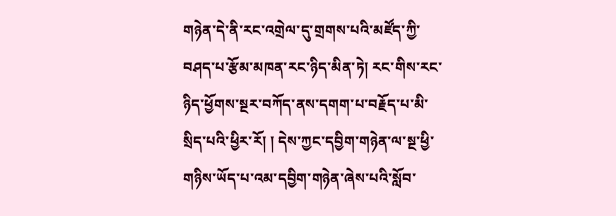གཉེན་དེ་ནི་རང་འགྲེལ་དུ་གྲགས་པའི་མཛོད་ཀྱི་བཤད་པ་རྩོམ་མཁན་རང་ཉིད་མིན་ཏེ། རང་གིས་རང་ཉིད་ཕྱོགས་སྔར་བཀོད་ནས་དགག་པ་བརྗོད་པ་མི་སྲིད་པའི་ཕྱིར་རོ། ། དེས་ཀྱང་དབྱིག་གཉེན་ལ་སྔ་ཕྱི་གཉིས་ཡོད་པ་འམ་དབྱིག་གཉེན་ཞེས་པའི་སློབ་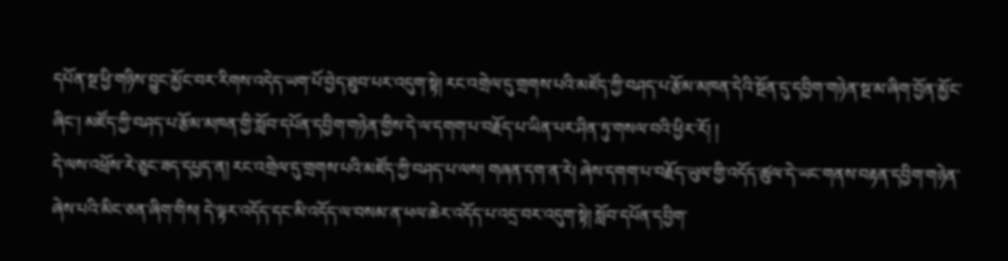དཔོན་སྔ་ཕྱི་གཉིས་བྱུང་མྱོང་བར་རིགས་འདེད་ཡག་པོ་བྱེད་ཐུབ་པར་འདུག་སྟེ། རང་འགྲེལ་དུ་གྲགས་པའི་མཛོད་ཀྱི་བཤད་པ་རྩོམ་མཁན་དེའི་སྔོན་དུ་དབྱིག་གཉེན་སྔ་མ་ཞིག་བྱོན་མྱོང་ཞིང་། མཛོད་ཀྱི་བཤད་པ་རྩོམ་མཁན་གྱི་སློབ་དཔོན་དབྱིག་གཉེན་གྱིས་དེ་ལ་དགག་པ་བརྗོད་པ་ཡིན་པར་ཤིན་ཏུ་གསལ་བའི་ཕྱིར་རོ། །
དེ་ལས་འཕྲོས་རེ་ཅུང་ཟད་དཔྱད་ན། རང་འགྲེལ་དུ་གྲགས་པའི་མཛོད་ཀྱི་བཤད་པ་ལས། གཞན་དག་ན་རེ། ཞེས་དགག་པ་བརྗོད་ཡུལ་གྱི་འདོད་ཚུལ་དེ་ཡང་གནས་བརྟན་དབྱིག་གཉེན་ཞེས་པའི་མིང་ཅན་ཞིག་གིས། དེ་ལྟར་འདོད་དང་མི་འདོད་ལ་བསམ་ན་ཕལ་ཆེར་འདོད་པ་འདྲ་བར་འདུག་སྟེ། སློབ་དཔོན་དབྱིག་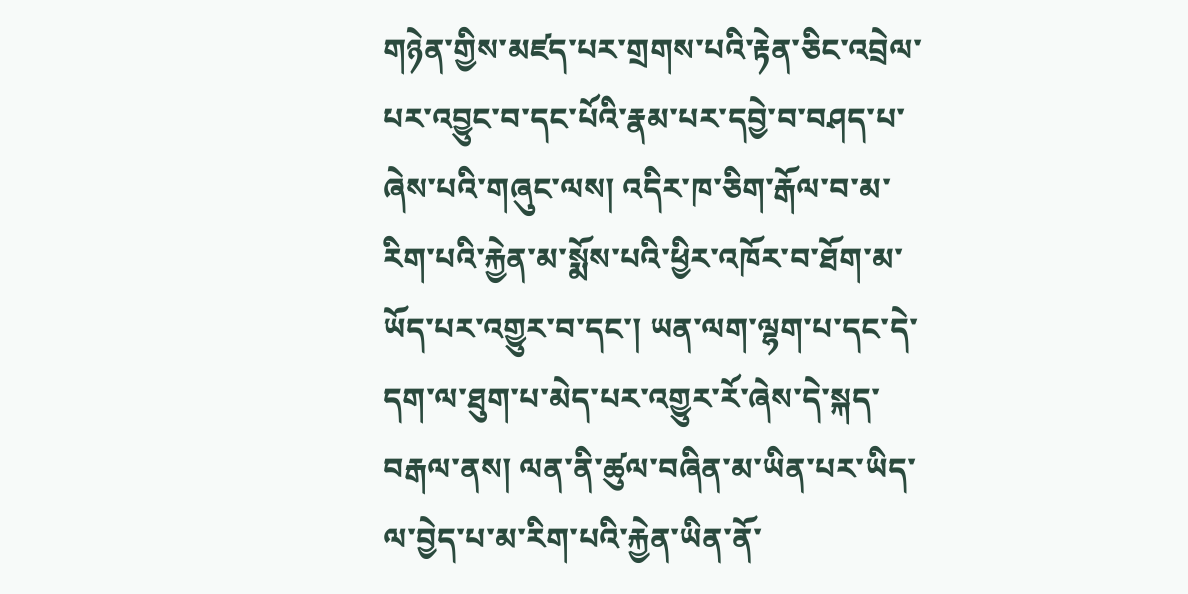གཉེན་གྱིས་མཛད་པར་གྲགས་པའི་རྟེན་ཅིང་འབྲེལ་པར་འབྱུང་བ་དང་པོའི་རྣམ་པར་དབྱེ་བ་བཤད་པ་ཞེས་པའི་གཞུང་ལས། འདིར་ཁ་ཅིག་རྒོལ་བ་མ་རིག་པའི་རྐྱེན་མ་སྨོས་པའི་ཕྱིར་འཁོར་བ་ཐོག་མ་ཡོད་པར་འགྱུར་བ་དང་། ཡན་ལག་ལྷག་པ་དང་དེ་དག་ལ་ཐུག་པ་མེད་པར་འགྱུར་རོ་ཞེས་དེ་སྐད་བརྒལ་ནས། ལན་ནི་ཚུལ་བཞིན་མ་ཡིན་པར་ཡིད་ལ་བྱེད་པ་མ་རིག་པའི་རྐྱེན་ཡིན་ནོ་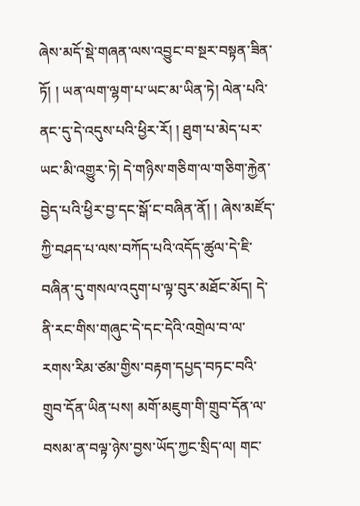ཞེས་མདོ་སྡེ་གཞན་ལས་འབྱུང་བ་སྔར་བསྟན་ཟིན་ཏོ། ། ཡན་ལག་ལྷག་པ་ཡང་མ་ཡིན་ཏེ། ལེན་པའི་ནང་དུ་དེ་འདུས་པའི་ཕྱིར་རོ། ། ཐུག་པ་མེད་པར་ཡང་མི་འགྱུར་ཏེ། དེ་གཉིས་གཅིག་ལ་གཅིག་རྐྱེན་བྱེད་པའི་ཕྱིར་བྱ་དང་སྒོ་ང་བཞིན་ནོ། ། ཞེས་མཛོད་ཀྱི་བཤད་པ་ལས་བཀོད་པའི་འདོད་ཚུལ་དེ་ཇི་བཞིན་དུ་གསལ་འདུག་པ་ལྟ་བུར་མཐོང་མོད། དེ་ནི་རང་གིས་གཞུང་དེ་དང་དེའི་འགྲེལ་བ་ལ་རགས་རིམ་ཙམ་གྱིས་བརྟག་དཔྱད་བཏང་བའི་གྲུབ་དོན་ཡིན་པས། མགོ་མཇུག་གི་གྲུབ་དོན་ལ་བསམ་ན་བལྟ་ཉེས་བྱས་ཡོད་ཀྱང་སྲིད་ལ། གང་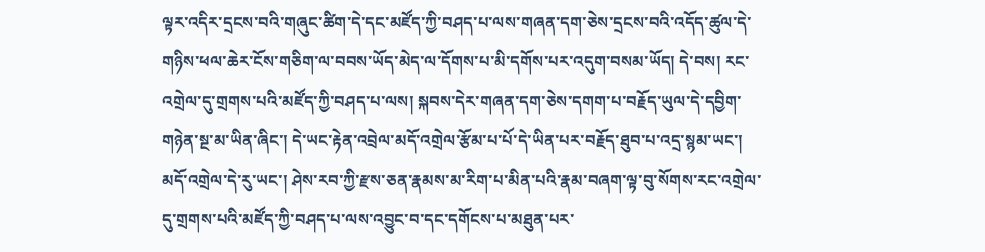ལྟར་འདིར་དྲངས་བའི་གཞུང་ཚིག་དེ་དང་མཛོད་ཀྱི་བཤད་པ་ལས་གཞན་དག་ཅེས་དྲངས་བའི་འདོད་ཚུལ་དེ་གཉིས་ཕལ་ཆེར་ངོས་གཅིག་ལ་བབས་ཡོད་མེད་ལ་དོགས་པ་མི་དགོས་པར་འདུག་བསམ་ཡོད། དེ་བས། རང་འགྲེལ་དུ་གྲགས་པའི་མཛོད་ཀྱི་བཤད་པ་ལས། སྐབས་དེར་གཞན་དག་ཅེས་དགག་པ་བརྗོད་ཡུལ་དེ་དབྱིག་གཉེན་སྔ་མ་ཡིན་ཞིང་། དེ་ཡང་རྟེན་འབྲེལ་མདོ་འགྲེལ་རྩོམ་པ་པོ་དེ་ཡིན་པར་བརྗོད་ཐུབ་པ་འདྲ་སྙམ་ཡང་། མདོ་འགྲེལ་དེ་རུ་ཡང་། ཤེས་རབ་ཀྱི་རྫས་ཅན་རྣམས་མ་རིག་པ་མིན་པའི་རྣམ་བཞག་ལྟ་བུ་སོགས་རང་འགྲེལ་དུ་གྲགས་པའི་མཛོད་ཀྱི་བཤད་པ་ལས་འབྱུང་བ་དང་དགོངས་པ་མཐུན་པར་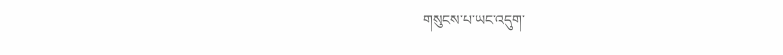གསུངས་པ་ཡང་འདུག་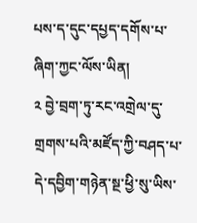པས་ད་དུང་དཔྱད་དགོས་པ་ཞིག་ཀྱང་ལོས་ཡིན།
༢ བྱེ་བྲག་ཏུ་རང་འགྲེལ་དུ་གྲགས་པའི་མཛོད་ཀྱི་བཤད་པ་དེ་དབྱིག་གཉེན་སྔ་ཕྱི་སུ་ཡིས་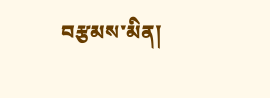བརྩམས་མིན།